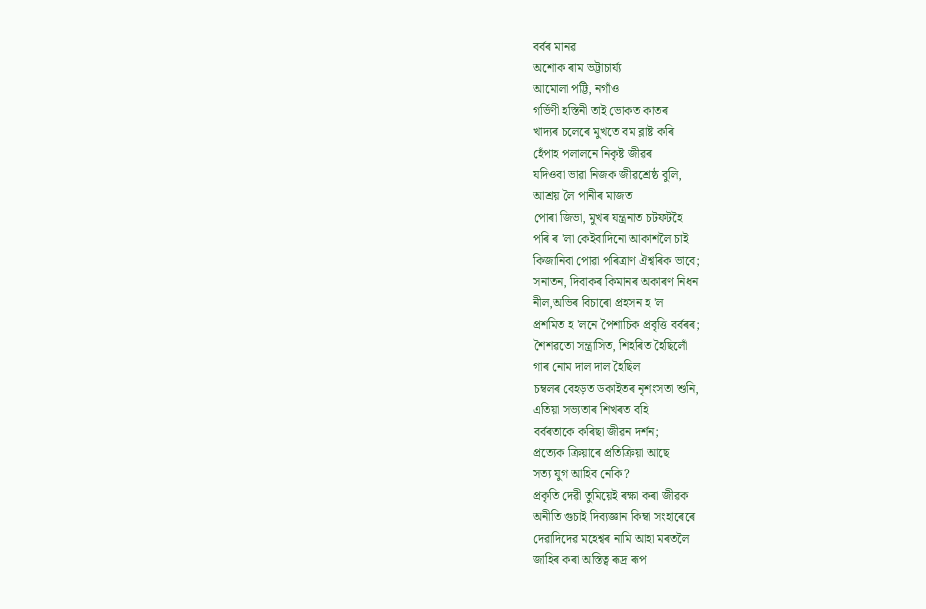বৰ্বৰ মানৱ
অশোক ৰাম ভট্টাচাৰ্য্য
আমোলা পট্টি, নগাঁও
গৰ্ভিণী হস্তিনী তাই ভোকত কাতৰ
খাদ্যৰ চলেৰে মুখতে বম ব্লাষ্ট কৰি
হেঁপাহ পলালনে নিকৃষ্ট জীৱৰ
যদিওবা ভাৱা নিজক জীৱশ্ৰেষ্ঠ বুলি,
আশ্ৰয় লৈ পানীৰ মাজত
পোৰা জিভা, মুখৰ যন্ত্রনাত চটফটহৈ
পৰি ৰ 'লা কেইবাদিনো আকাশলৈ চাই
কিজানিবা পোৱা পৰিত্ৰাণ ঐশ্বৰিক ভাবে;
সনাতন, দিবাকৰ কিমানৰ অকাৰণ নিধন
নীল,অভিৰ বিচাৰো প্ৰহসন হ 'ল
প্ৰশমিত হ 'লনে পৈশাচিক প্ৰবৃত্তি বৰ্বৰৰ;
শৈশৱতো সন্ত্রাসিত, শিহৰিত হৈছিলোঁ
গাৰ নোম দাল দাল হৈছিল
চম্বলৰ বেহড়ত ডকাইতৰ নৃশংসতা শুনি,
এতিয়া সভ্যতাৰ শিখৰত বহি
বৰ্বৰতাকে কৰিছা জীৱন দৰ্শন;
প্ৰত্যেক ক্ৰিয়াৰে প্ৰতিক্ৰিয়া আছে
সত্য যুগ আহিব নেকি?
প্ৰকৃতি দেৱী তুমিয়েই ৰক্ষা কৰা জীৱক
অনীতি গুচাই দিব্যজ্ঞান কিম্বা সংহাৰেৰে
দেৱাদিদেৱ মহেশ্বৰ নামি আহা মৰতলৈ
জাহিৰ কৰা অস্তিত্ব ৰূদ্ৰ ৰূপ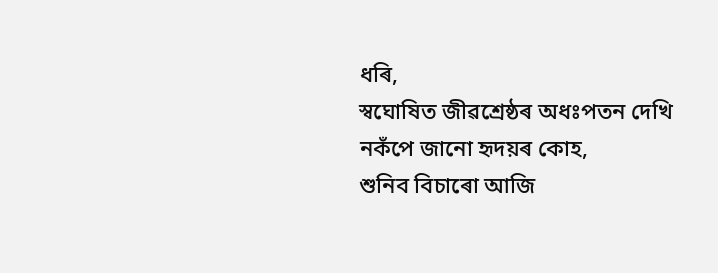ধৰি,
স্বঘোষিত জীৱশ্ৰেষ্ঠৰ অধঃপতন দেখি
নকঁপে জানো হৃদয়ৰ কোহ,
শুনিব বিচাৰো আজি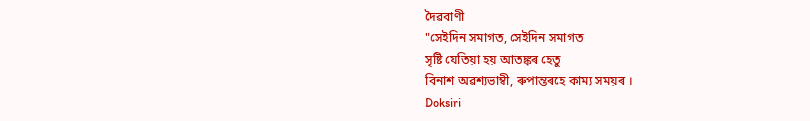দৈৱবাণী
"সেইদিন সমাগত, সেইদিন সমাগত
সৃষ্টি যেতিয়া হয় আতঙ্কৰ হেতু
বিনাশ অৱশ্যভাম্বী, ৰুপান্তৰহে কাম্য সময়ৰ ।
Doksiri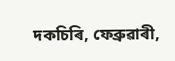দকচিৰি, ফেব্ৰুৱাৰী,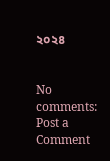২০২৪


No comments:
Post a Comment